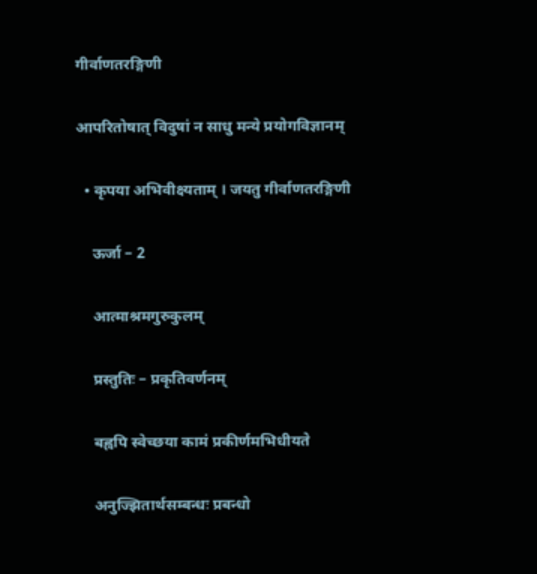गीर्वाणतरङ्गिणी

आपरितोषात् विदुषां न साधु मन्ये प्रयोगविज्ञानम्

  • कृपया अभिवीक्ष्यताम् । जयतु गीर्वाणतरङ्गिणी

    ऊर्जा – 2

    आत्माश्रमगुरुकुलम्

    प्रस्तुतिः – प्रकृतिवर्णनम्

    बह्वपि स्वेच्छया कामं प्रकीर्णमभिधीयते

    अनुज्झितार्थसम्बन्धः प्रबन्धो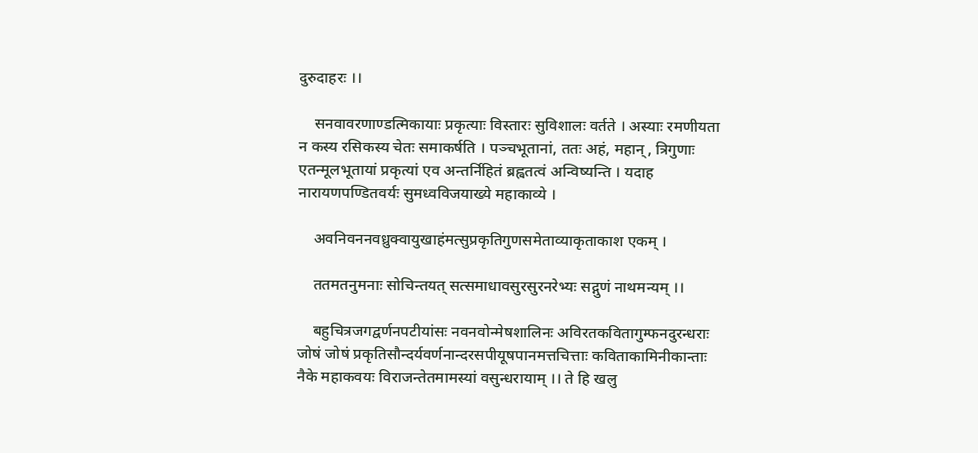दुरुदाहरः ।।

    सनवावरणाण्डत्मिकायाः प्रकृत्याः विस्तारः सुविशालः वर्तते । अस्याः रमणीयता न कस्य रसिकस्य चेतः समाकर्षति । पञ्चभूतानां, ततः अहं, महान्, त्रिगुणाः एतन्मूलभूतायां प्रकृत्यां एव अन्तर्निहितं ब्रह्वतत्वं अन्विष्यन्ति । यदाह नारायणपण्डितवर्यः सुमध्वविजयाख्ये महाकाव्ये ।

    अवनिवननवध्रुक्वायुखाहंमत्सुप्रकृतिगुणसमेताव्याकृताकाश एकम् ।

    ततमतनुमनाः सोचिन्तयत् सत्समाधावसुरसुरनरेभ्यः सद्गुणं नाथमन्यम् ।।

    बहुचित्रजगद्वर्णनपटीयांसः नवनवोन्मेषशालिनः अविरतकवितागुम्फनदुरन्धराः जोषं जोषं प्रकृतिसौन्दर्यवर्णनान्दरसपीयूषपानमत्तचित्ताः कविताकामिनीकान्ताः नैके महाकवयः विराजन्तेतमामस्यां वसुन्धरायाम् ।। ते हि खलु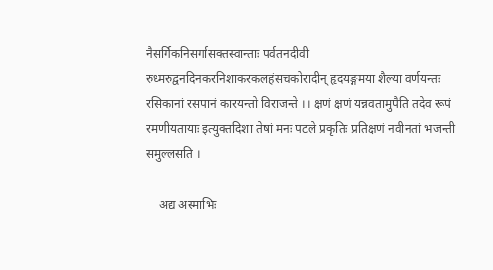नैसर्गिकनिसर्गासक्तस्वान्ताः पर्वतनदीवी रुध्मरुद्वनदिनकरनिशाकरकलहंसचकोरादीन् हृदयङ्गमया शैल्या वर्णयन्तः रसिकानां रसपानं कारयन्तो विराजन्ते ।। क्षणं क्षणं यन्नवतामुपैति तदेव रूपं रमणीयतायाः इत्युक्तदिशा तेषां मनः पटले प्रकृतिः प्रतिक्षणं नवीनतां भजन्ती समुल्लसति ।

    अद्य अस्माभिः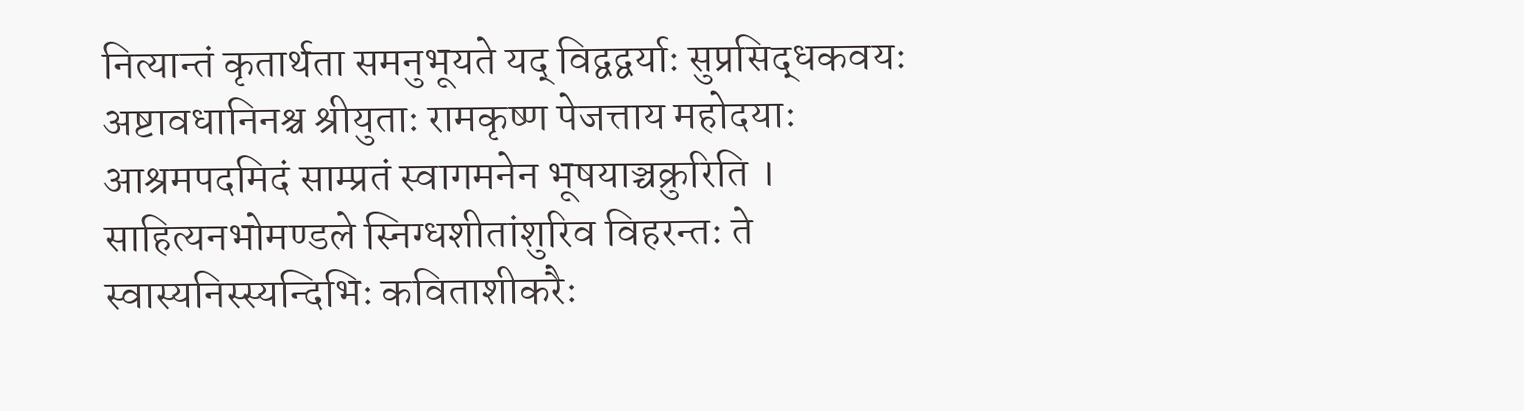नित्यान्तं कृतार्थता समनुभूयते यद् विद्वद्वर्याः सुप्रसिद्धकवयः अष्टावधानिनश्च श्रीयुताः रामकृष्ण पेजत्ताय महोदयाः आश्रमपदमिदं साम्प्रतं स्वागमनेन भूषयाञ्चक्रुरिति । साहित्यनभोमण्डले स्निग्धशीतांशुरिव विहरन्तः ते स्वास्यनिस्स्यन्दिभिः कविताशीकरैः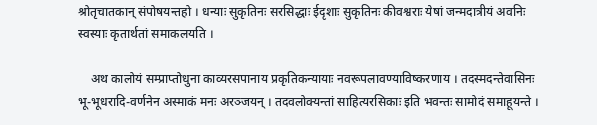श्रोतृचातकान् संपोषयन्तहो । धन्याः सुकृतिनः सरसिद्धाः ईदृशाः सुकृतिनः कीवश्वराः येषां जन्मदात्रीयं अवनिः स्वस्याः कृतार्थतां समाकलयति ।

    अथ कालोयं सम्प्राप्तोधुना काव्यरसपानाय प्रकृतिकन्यायाः नवरूपलावण्याविष्करणाय । तदस्मदन्तेवासिनः भू-भूधरादि-वर्णनेन अस्माकं मनः अरञ्जयन् । तदवलोक्यन्तां साहित्यरसिकाः इति भवन्तः सामोदं समाहूयन्ते ।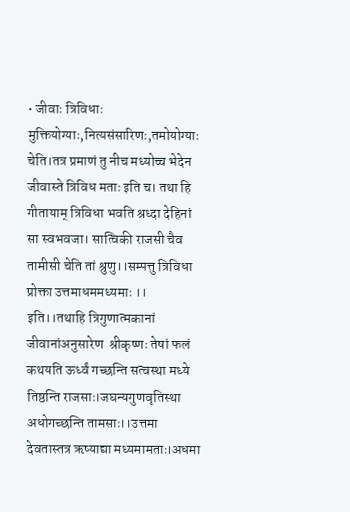• जीवाः त्रिविधाः मुक्तियोग्याः,नित्यसंसारिणः,तमोयोग्याः चेति।तत्र प्रमाणं तु नीच मध्योच्च भेदेन जीवास्ते त्रिविध मताः इति च। तथा हि गीतायाम् त्रिविधा भवति श्रध्दा देहिनां सा स्वभवजा। सात्विकी राजसी चैव तामीसी चेति तां श्रुणु।।सम्पत्तु त्रिविधा प्रोक्ता उत्तमाधममध्यमाः ।। इति।।तथाहि त्रिगुणात्मकानां जीवानांअनुसारेण  श्रीकृष्णः तेषां फलं कथयति ऊर्ध्वं गच्छन्ति सत्वस्था मध्ये तिष्ठन्ति राजसाः।जघन्यगुणवृतिस्था अधोगच्छन्ति तामसाः।।उत्तमा देवतास्तत्र ऋष्याद्या मध्यमामताः।अधमा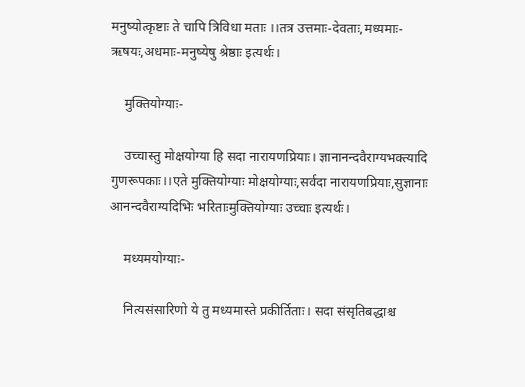मनुष्योत्कृष्टाः ते चापि त्रिविधा मताः ।।तत्र उत्तमाः-देवताः,मध्यमाः-ऋषयः,अधमाः-मनुष्येषु श्रेष्ठाः इत्यर्थः।

    मुक्तियोग्याः-

    उच्चास्तु मोक्षयोग्या हि सदा नारायणप्रियाः। ज्ञानानन्दवैराग्यभक्त्यादि गुणरूपकाः।।एते मुक्तियोग्याः मोक्षयोग्याः,सर्वदा नारायणप्रियाः,सुज्ञानाः आनन्दवैराग्यदिभिः भरिताःमुक्तियोग्याः उच्चाः इत्यर्थः।

    मध्यमयोग्याः-

    नित्यसंसारिणो ये तु मध्यमास्ते प्रकीर्तिताः। सदा संसृतिबद्धाश्च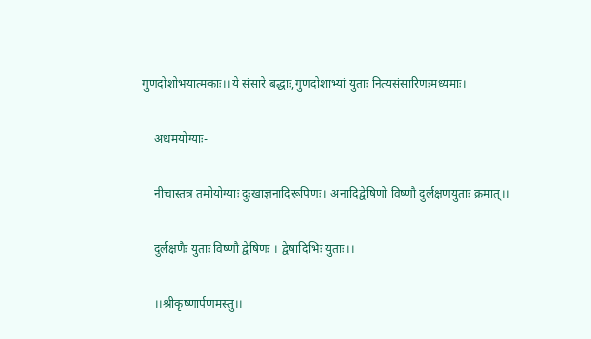गुणदोशोभयात्मकाः।।ये संसारे बद्धाः,गुणदोशाभ्यां युताः नित्यसंसारिणःमध्यमाः।

    अधमयोग्याः-

    नीचास्तत्र तमोयोग्याः दुःखाज्ञनादिरूपिणः। अनादिद्वेषिणो विष्णौ दुर्लक्षणयुताः क्रमात्।।

    दुर्लक्षणैः युताः विष्णौ द्वेषिणः । द्वेषादिभिः युताः।।

    ।।श्रीकृष्णार्पणमस्तु।।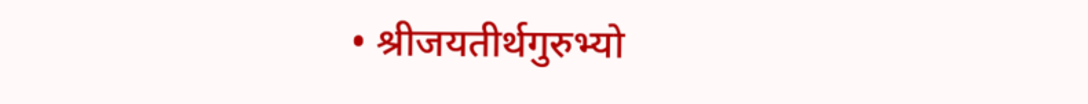• श्रीजयतीर्थगुरुभ्यो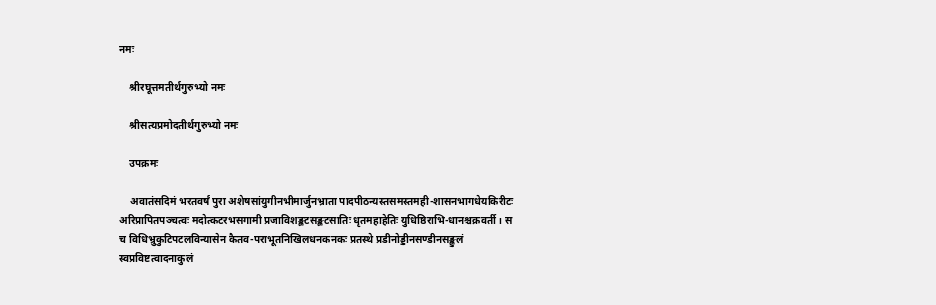नमः

    श्रीरघूत्तमतीर्थगुरुभ्यो नमः

    श्रीसत्यप्रमोदतीर्थगुरुभ्यो नमः

    उपक्रमः

    अवातंसदिमं भरतवर्षं पुरा अशेषसांयुगीनभीमार्जुनभ्राता पादपीठन्यस्तसमस्तमही-शासनभागधेयकिरीटः अरिप्रापितपञ्चत्वः मदोत्कटरभसगामी प्रजाविशङ्कटसङ्कटसातिः धृतमहाहेतिः युधिष्ठिराभि-धानश्चक्रवर्ती । स च विधिभ्रुकुटिपटलविन्यासेन कैतव-पराभूतनिखिलधनकनकः प्रतस्थे प्रडीनोड्डीनसण्डीनसङ्कुलं स्वप्रविष्टत्वादनाकुलं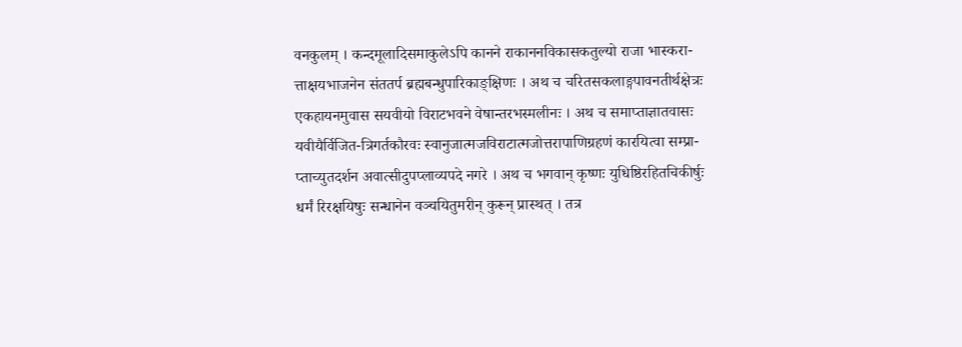वनकुलम् । कन्दमूलादिसमाकुलेऽपि कानने राकाननविकासकतुल्यो राजा भास्करा-त्ताक्षयभाजनेन संततर्प ब्रह्मबन्धुपारिकाङ्क्षिणः । अथ च चरितसकलाङ्गपावनतीर्थक्षेत्रः एकहायनमुवास सयवीयो विराटभवने वेषान्तरभस्मलीनः । अथ च समाप्ताज्ञातवासः यवीयैर्विजित-त्रिगर्तकौरवः स्वानुजात्मजविराटात्मजोत्तरापाणिग्रहणं कारयित्वा सम्प्रा-प्ताच्युतदर्शन अवात्सीदुपप्लाव्यपदे नगरे । अथ च भगवान् कृष्णः युधिष्ठिरहितचिकीर्षुः धर्मं रिरक्षयिषुः सन्धानेन वञ्चयितुमरीन् कुरून् प्रास्थत् । तत्र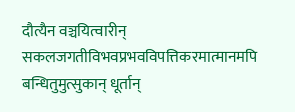दौत्यैन वञ्चयित्वारीन् सकलजगतीविभवप्रभवविपत्तिकरमात्मानमपि बन्धितुमुत्सुकान् धूर्तान्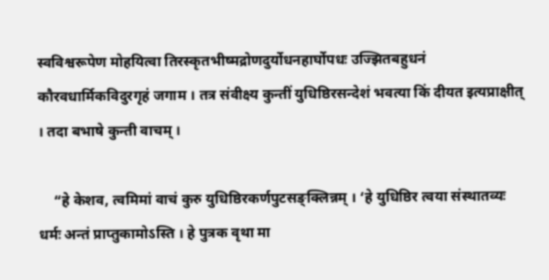स्वविश्वरूपेण मोहयित्वा तिरस्कृतभीष्मद्रोणदुर्योधनहार्घोपधः उज्झितबहुधनं कौरवधार्मिकविदुरगृहं जगाम । तत्र संवीक्ष्य कुन्तीं युधिष्ठिरसन्देशं भवत्या किं दीयत इत्यप्राक्षीत् । तदा बभाषे कुन्ती वाचम् ।

    “हे केशव, त्वमिमां वाचं कुरु युधिष्ठिरकर्णपुटसङ्क्लिन्नम् । ‘हे युधिष्ठिर त्वया संस्थातव्यः धर्मः अन्तं प्राप्तुकामोऽस्ति । हे पुत्रक वृथा मा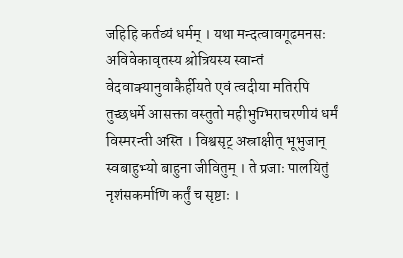जहिहि कर्तव्यं धर्मम् । यथा मन्दत्वावगूढमनसः अविवेकावृतस्य श्रोत्रियस्य स्वान्तं वेदवाक्यानुवाकैर्हीयते एवं त्वदीया मतिरपि तुच्छधर्मे आसक्ता वस्तुतो महीभुग्भिराचरणीयं धर्मं विस्मरन्ती अस्ति । विश्वसृट् अस्राक्षीत् भूभुजान् स्वबाहुभ्यो बाहुना जीवितुम् । ते प्रजाः पालयितुं नृशंसकर्माणि कर्तुं च सृष्टाः ।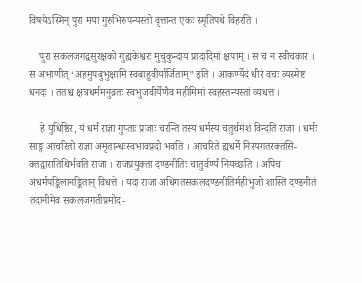विषयेऽस्मिन् पुरा मया गुरुभिरुपन्यस्तो वृत्तान्त एकः स्मृतिपथे विहरति ।

    पुरा सकलजगद्वसुरक्षको गुह्यकेश्वरः मुचुकुन्दाय प्रादादिमां क्षपाम् । स च न स्वीचकार । स अभाणीत् ‘अहमुपबुभुक्षामि स्वबाहुवीर्यार्जिताम्” इति । आकर्ण्येदं धीरं वचः व्यस्मेष्ट धनदः । ततश्च क्षत्रधर्ममनुव्रतः स्वभुजवीर्येणैव महीमिमां स्वहस्तन्यस्तां व्यधत्त ।

    हे युधिष्ठिर, यं धर्मं राज्ञा गुप्ताः प्रजाः चरन्ति तस्य धर्मस्य चतुर्थमंशं विन्दति राजा । धर्मः साङ्ग आचरितो राज्ञा अमृतान्धःस्वभावप्रदो भवति । आचरिते ह्यधर्मे निरयगतरक्तसि-क्तद्वारातिथिर्भवति राजा । राजप्रयुक्ता दण्डनीतिः चातुर्वर्ण्यं नियच्छति । अपिच अधर्मपङ्किलानङ्कितान् विधत्ते । यदा राजा अधिगतसकलदण्डनीतिर्महीभुजो शास्ति दण्डनीतं तदानीमेव सकलजगतीप्रमोद-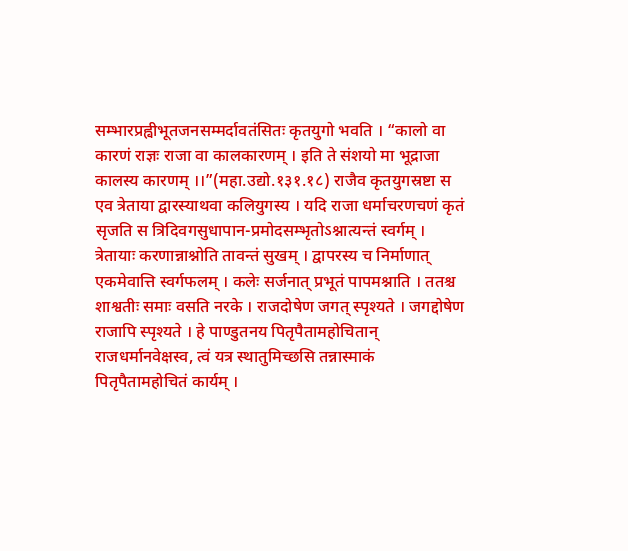सम्भारप्रह्वीभूतजनसम्मर्दावतंसितः कृतयुगो भवति । “कालो वा कारणं राज्ञः राजा वा कालकारणम् । इति ते संशयो मा भूद्राजा कालस्य कारणम् ।।”(महा.उद्यो.१३१.१८) राजैव कृतयुगस्रष्टा स एव त्रेताया द्वारस्याथवा कलियुगस्य । यदि राजा धर्माचरणचणं कृतं सृजति स त्रिदिवगसुधापान-प्रमोदसम्भृतोऽश्नात्यन्तं स्वर्गम् । त्रेतायाः करणान्नाश्नोति तावन्तं सुखम् । द्वापरस्य च निर्माणात् एकमेवात्ति स्वर्गफलम् । कलेः सर्जनात् प्रभूतं पापमश्नाति । ततश्च शाश्वतीः समाः वसति नरके । राजदोषेण जगत् स्पृश्यते । जगद्दोषेण राजापि स्पृश्यते । हे पाण्डुतनय पितृपैतामहोचितान् राजधर्मानवेक्षस्व, त्वं यत्र स्थातुमिच्छसि तन्नास्माकं पितृपैतामहोचितं कार्यम् ।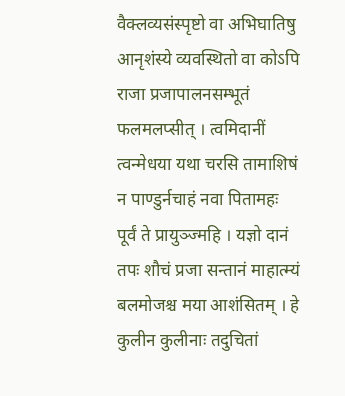वैक्लव्यसंस्पृष्टो वा अभिघातिषु आनृशंस्ये व्यवस्थितो वा कोऽपि राजा प्रजापालनसम्भूतं फलमलप्सीत् । त्वमिदानीं त्वन्मेधया यथा चरसि तामाशिषं न पाण्डुर्नचाहं नवा पितामहः पूर्वं ते प्रायुञ्ज्महि । यज्ञो दानं तपः शौचं प्रजा सन्तानं माहात्म्यं बलमोजश्च मया आशंसितम् । हे कुलीन कुलीनाः तदुचितां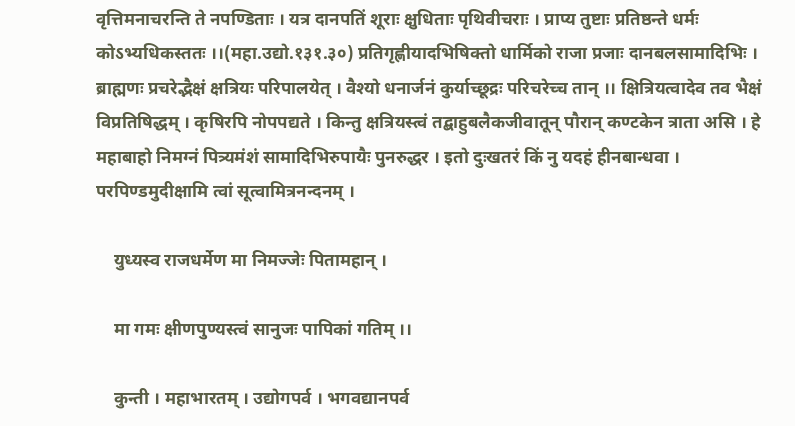वृत्तिमनाचरन्ति ते नपण्डिताः । यत्र दानपतिं शूराः क्षुधिताः पृथिवीचराः । प्राप्य तुष्टाः प्रतिष्ठन्ते धर्मः कोऽभ्यधिकस्ततः ।।(महा.उद्यो.१३१.३०) प्रतिगृह्णीयादभिषिक्तो धार्मिको राजा प्रजाः दानबलसामादिभिः । ब्राह्मणः प्रचरेद्भैक्षं क्षत्रियः परिपालयेत् । वैश्यो धनार्जनं कुर्याच्छूद्रः परिचरेच्च तान् ।। क्षित्रियत्वादेव तव भैक्षं विप्रतिषिद्धम् । कृषिरपि नोपपद्यते । किन्तु क्षत्रियस्त्वं तद्बाहुबलैकजीवातून् पौरान् कण्टकेन त्राता असि । हे महाबाहो निमग्नं पित्र्यमंशं सामादिभिरुपायैः पुनरुद्धर । इतो दुःखतरं किं नु यदहं हीनबान्धवा । परपिण्डमुदीक्षामि त्वां सूत्वामित्रनन्दनम् ।

    युध्यस्व राजधर्मेण मा निमज्जेः पितामहान् ।

    मा गमः क्षीणपुण्यस्त्वं सानुजः पापिकां गतिम् ।।

    कुन्ती । महाभारतम् । उद्योगपर्व । भगवद्यानपर्व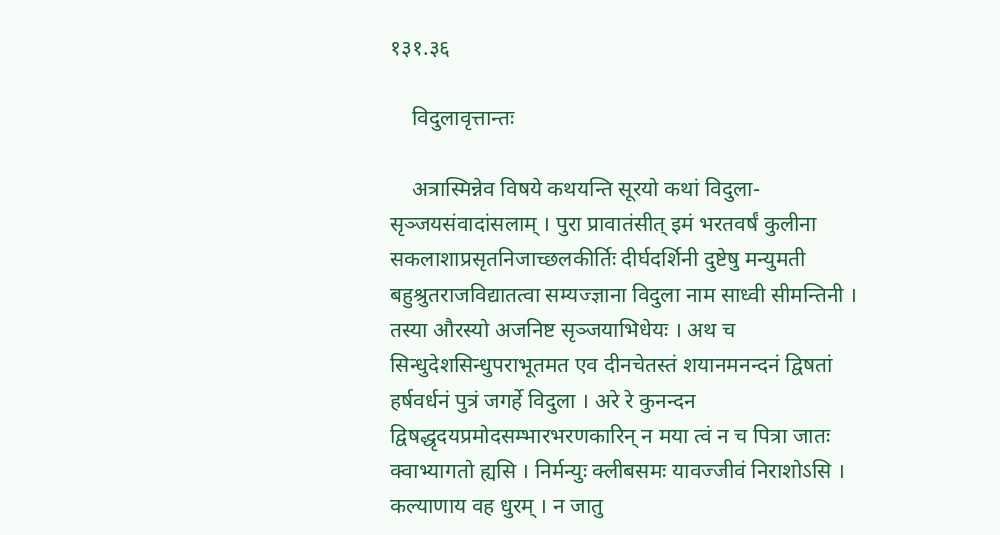१३१.३६

    विदुलावृत्तान्तः

    अत्रास्मिन्नेव विषये कथयन्ति सूरयो कथां विदुला-सृञ्जयसंवादांसलाम् । पुरा प्रावातंसीत् इमं भरतवर्षं कुलीना सकलाशाप्रसृतनिजाच्छलकीर्तिः दीर्घदर्शिनी दुष्टेषु मन्युमती बहुश्रुतराजविद्यातत्वा सम्यज्ज्ञाना विदुला नाम साध्वी सीमन्तिनी । तस्या औरस्यो अजनिष्ट सृञ्जयाभिधेयः । अथ च सिन्धुदेशसिन्धुपराभूतमत एव दीनचेतस्तं शयानमनन्दनं द्विषतां हर्षवर्धनं पुत्रं जगर्हे विदुला । अरे रे कुनन्दन द्विषद्धृदयप्रमोदसम्भारभरणकारिन् न मया त्वं न च पित्रा जातः क्वाभ्यागतो ह्यसि । निर्मन्युः क्लीबसमः यावज्जीवं निराशोऽसि । कल्याणाय वह धुरम् । न जातु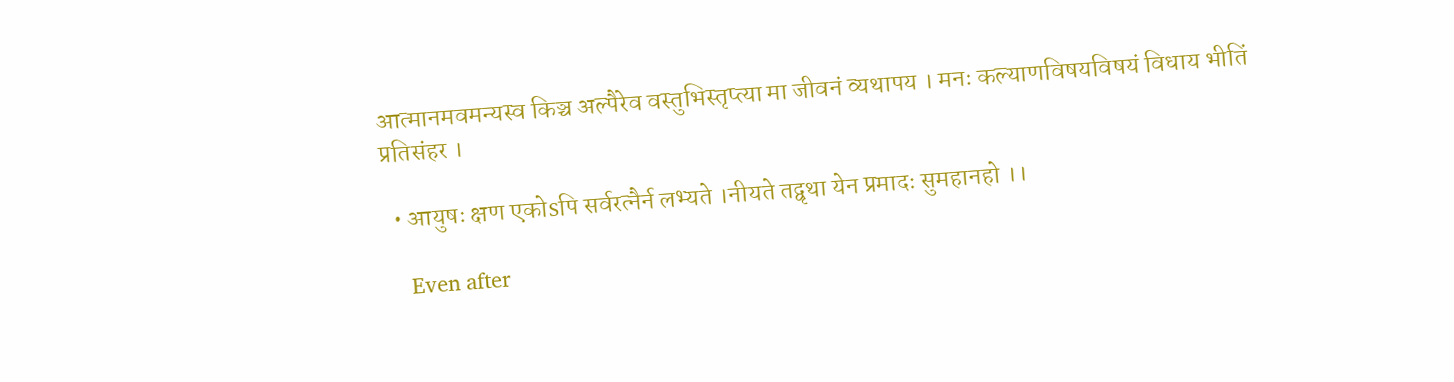आत्मानमवमन्यस्व किञ्च अल्पैरेव वस्तुभिस्तृप्त्या मा जीवनं व्यथापय । मनः कल्याणविषयविषयं विधाय भीतिं प्रतिसंहर ।

  • आयुषः क्षण एकोsपि सर्वरत्नैर्न लभ्यते ।नीयते तद्वृथा येन प्रमादः सुमहानहो ।।

    Even after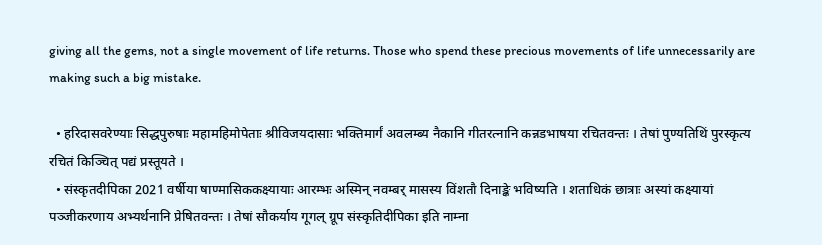giving all the gems, not a single movement of life returns. Those who spend these precious movements of life unnecessarily are making such a big mistake.

  • हरिदासवरेण्याः सिद्धपुरुषाः महामहिमोपेताः श्रीविजयदासाः भक्तिमार्गं अवलम्ब्य नैकानि गीतरत्नानि कन्नडभाषया रचितवन्तः । तेषां पुण्यतिथिं पुरस्कृत्य रचितं किञ्चित् पद्यं प्रस्तूयते ।
  • संस्कृतदीपिका 2021 वर्षीया षाण्मासिककक्ष्यायाः आरम्भः अस्मिन् नवम्बर् मासस्य विंशतौ दिनाङ्के भविष्यति । शताधिकं छात्राः अस्यां कक्ष्यायां पञ्जीकरणाय अभ्यर्थनानि प्रेषितवन्तः । तेषां सौकर्याय गूगल् ग्रूप संस्कृतिदीपिका इति नाम्ना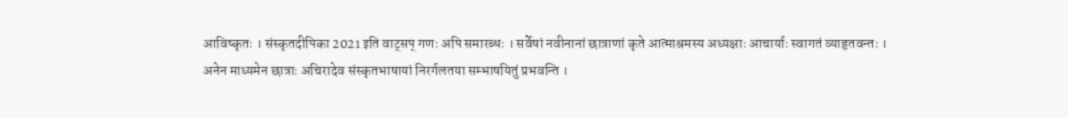आविष्कृतः । संस्कृतदीपिका 2021 इति वाट्सप् गणः अपि समारब्धः । सर्वेषां नवीनानां छात्राणां कृते आत्माश्रमस्य अध्यक्षाः आचार्याः स्वागतं व्याहृतवन्तः । अनेन माध्यमेन छात्राः अचिरादेव संस्कृतभाषायां निरर्गलतया सम्भाषयितुं प्रभवन्ति ।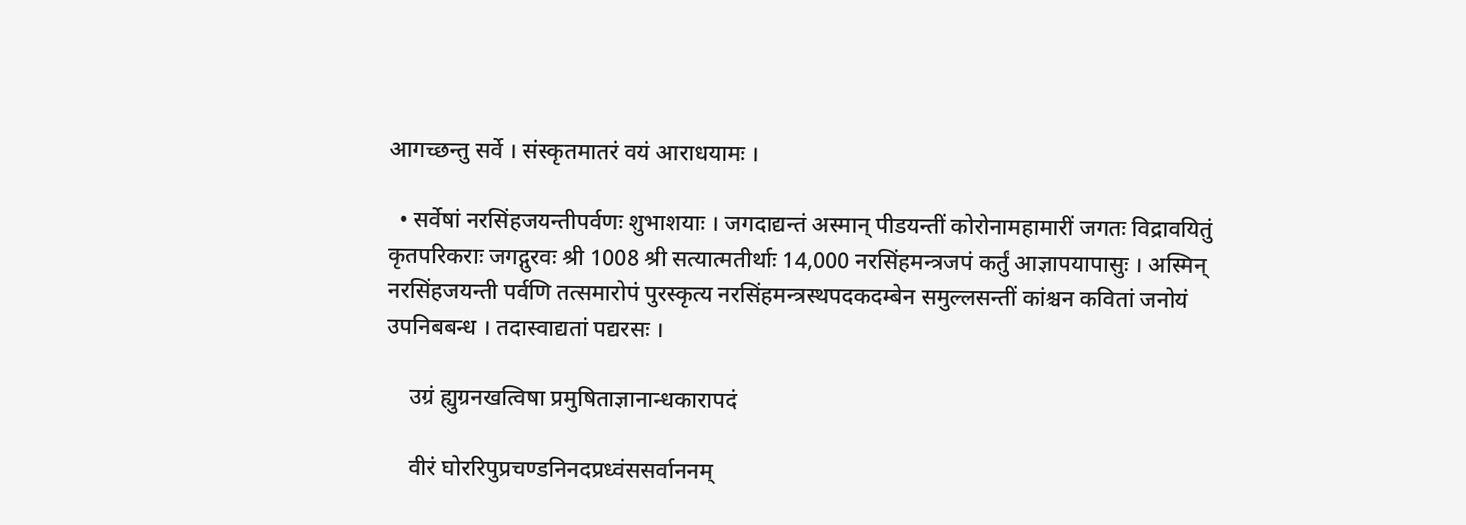आगच्छन्तु सर्वे । संस्कृतमातरं वयं आराधयामः ।

  • सर्वेषां नरसिंहजयन्तीपर्वणः शुभाशयाः । जगदाद्यन्तं अस्मान् पीडयन्तीं कोरोनामहामारीं जगतः विद्रावयितुं कृतपरिकराः जगद्गुरवः श्री 1008 श्री सत्यात्मतीर्थाः 14,000 नरसिंहमन्त्रजपं कर्तुं आज्ञापयापासुः । अस्मिन् नरसिंहजयन्ती पर्वणि तत्समारोपं पुरस्कृत्य नरसिंहमन्त्रस्थपदकदम्बेन समुल्लसन्तीं कांश्चन कवितां जनोयं उपनिबबन्ध । तदास्वाद्यतां पद्यरसः ।

    उग्रं ह्युग्रनखत्विषा प्रमुषिताज्ञानान्धकारापदं

    वीरं घोररिपुप्रचण्डनिनदप्रध्वंससर्वाननम्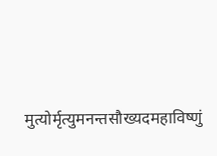मुत्योर्मृत्युमनन्तसौख्यदमहाविष्णुं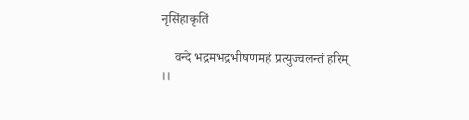नृसिंहाकृतिं

    वन्दे भद्रमभद्रभीषणमहं प्रत्युज्वलन्तं हरिम् ।।